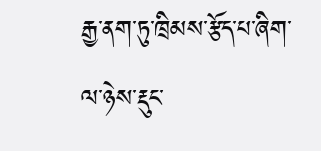རྒྱ་ནག་ཏུ་ཁྲིམས་རྩོད་པ་ཞིག་ལ་ཉེས་རྡུང་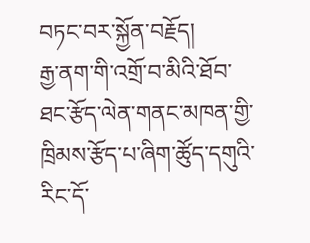བཏང་བར་སྐྱོན་བརྗོད།
རྒྱ་ནག་གི་འགྲོ་བ་མིའི་ཐོབ་ཐང་རྩོད་ལེན་གནང་མཁན་གྱི་ཁྲིམས་རྩོད་པ་ཞིག་ཚོུད་དགུའི་རིང་དོ་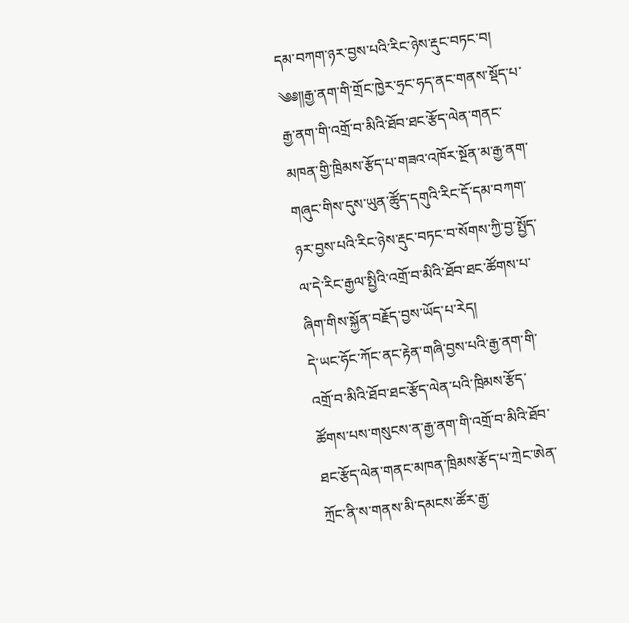དམ་བཀག་ཉར་བྱས་པའི་རིང་ཉེས་རྡུང་བཏང་བ།
༄༅༎རྒྱ་ནག་གི་གྲོང་ཁྱེར་ཧྲང་ཧད་ནང་གནས་སྡོད་པ་རྒྱ་ནག་གི་འགྲོ་བ་མིའི་ཐོབ་ཐང་རྩོད་ལེན་གནང་མཁན་གྱི་ཁྲིམས་རྩོད་པ་གཟའ་འཁོར་སྔོན་མ་རྒྱ་ནག་གཞུང་གིས་དུས་ཡུན་ཚོུད་དགུའི་རིང་དོ་དམ་བཀག་ཉར་བྱས་པའི་རིང་ཉེས་རྡུང་བཏང་བ་སོགས་ཀྱི་བྱ་སྤྱོད་ལ་དེ་རིང་རྒྱལ་སྤྱིའི་འགྲོ་བ་མིའི་ཐོབ་ཐང་ཚོགས་པ་ཞིག་གིས་སྐྱོན་བརྗོད་བྱས་ཡོད་པ་རེད།
དེ་ཡང་ཧོང་ཀོང་ནང་རྟེན་གཞི་བྱས་པའི་རྒྱ་ནག་གི་འགྲོ་བ་མིའི་ཐོབ་ཐང་རྩོད་ལེན་པའི་ཁྲིམས་རྩོད་ཚོགས་པས་གསུངས་ན་རྒྱ་ནག་གི་འགྲོ་བ་མིའི་ཐོབ་ཐང་རྩོད་ལེན་གནང་མཁན་ཁྲིམས་རྩོད་པ་ཀྲེང་ཨེན་ཀྲོང་ནི་ས་གནས་མི་དམངས་ཚོར་རྒྱ་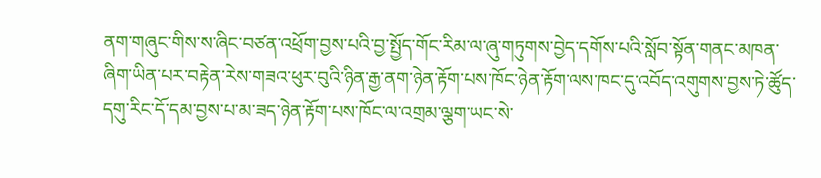ནག་གཞུང་གིས་ས་ཞིང་བཙན་འཕྲོག་བྱས་པའི་བྱ་སྤྱོད་གོང་རིམ་ལ་ཞུ་གཏུགས་བྱེད་དགོས་པའི་སློབ་སྟོན་གནང་མཁན་ཞིག་ཡིན་པར་བརྟེན་རེས་གཟའ་ཕུར་བུའི་ཉིན་རྒྱ་ནག་ཉེན་རྟོག་པས་ཁོང་ཉེན་རྟོག་ལས་ཁང་དུ་འབོད་འགུགས་བྱས་ཏེ་ཚོུད་དགུ་རིང་དོ་དམ་བྱས་པ་མ་ཟད་ཉེན་རྟོག་པས་ཁོང་ལ་འགྲམ་ལྕག་ཡང་སེ་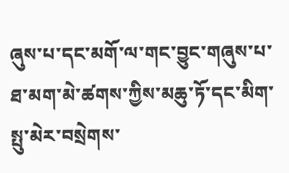ཞུས་པ་དང་མགོ་ལ་གང་བྱུང་གཞུས་པ་ཐ་མག་མེ་ཚགས་ཀྱིས་མཆུ་ཏོ་དང་མིག་སྤུ་མེར་བསྲེགས་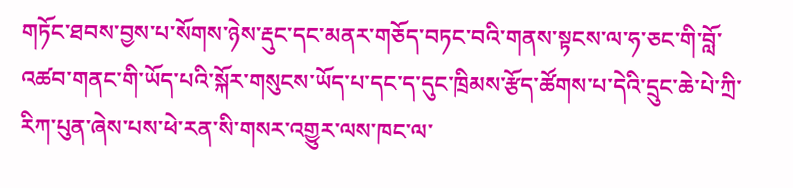གཏོང་ཐབས་བྱས་པ་སོགས་ཉེས་རྡུང་དང་མནར་གཅོད་བཏང་བའི་གནས་སྟངས་ལ་ཧ་ཅང་གི་བློ་འཚབ་གནང་གི་ཡོད་པའི་སྐོར་གསུངས་ཡོད་པ་དང་ད་དུང་ཁྲིམས་རྩོད་ཚོགས་པ་དེའི་དྲུང་ཆེ་པེ་ཀྲི་རིཀ་པུན་ཞེས་པས་ཕེ་རན་སི་གསར་འགྱུར་ལས་ཁང་ལ་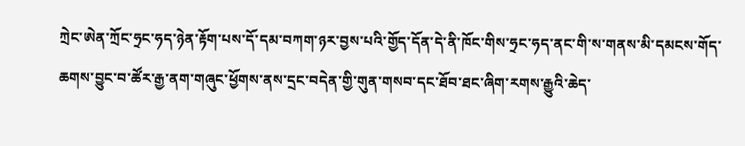ཀྲེང་ཨེན་ཀྲོང་ཧྲང་ཧད་ཉེན་རྟོག་པས་དོ་དམ་བཀག་ཉར་བྱས་པའི་གྱོད་དོན་དེ་ནི་ཁོང་གིས་ཧྲང་ཧད་ནང་གི་ས་གནས་མི་དམངས་གོད་ཆགས་བྱུང་བ་ཚོར་རྒྱ་ནག་གཞུང་ཕྱོགས་ནས་དྲང་བདེན་གྱི་གུན་གསབ་དང་ཐོབ་ཐང་ཞིག་རགས་རྒྱུའི་ཆེད་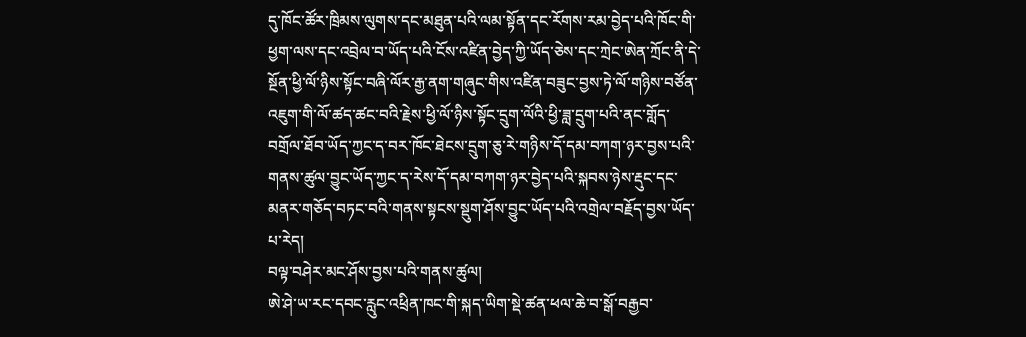དུ་ཁོང་ཚོར་ཁྲིམས་ལུགས་དང་མཐུན་པའི་ལམ་སྟོན་དང་རོགས་རམ་བྱེད་པའི་ཁོང་གི་ཕྱག་ལས་དང་འབྲེལ་བ་ཡོད་པའི་ངོས་འཛིན་བྱེད་ཀྱི་ཡོད་ཅེས་དང་ཀྲེང་ཨེན་ཀྲོང་ནི་དེ་སྔོན་ཕྱི་ལོ་ཉིས་སྟོང་བཞི་ལོར་རྒྱ་ནག་གཞུང་གིས་འཛིན་བཟུང་བྱས་ཏེ་ལོ་གཉིས་བཙོན་འཇུག་གི་ལོ་ཚད་ཚང་བའི་རྗེས་ཕྱི་ལོ་ཉིས་སྟོང་དྲུག་ལོའི་ཕྱི་ཟླ་དྲུག་པའི་ནང་གློད་བགྲོལ་ཐོབ་ཡོད་ཀྱང་ད་བར་ཁོང་ཐེངས་དྲུག་ཅུ་རེ་གཉིས་དོ་དམ་བཀག་ཉར་བྱས་པའི་གནས་ཚུལ་བྱུང་ཡོད་ཀྱང་ད་རེས་དོ་དམ་བཀག་ཉར་བྱེད་པའི་སྐབས་ཉེས་རྡུང་དང་མནར་གཅོད་བཏང་བའི་གནས་སྟངས་སྡུག་ཤོས་བྱུང་ཡོད་པའི་འགྲེལ་བརྗོད་བྱས་ཡོད་པ་རེད།
བལྟ་བཤེར་མང་ཤོས་བྱས་པའི་གནས་ཚུལ།
ཨེ་ཤེ་ཡ་རང་དབང་རླུང་འཕྲིན་ཁང་གི་སྐད་ཡིག་སྡེ་ཚན་ཕལ་ཆེ་བ་སྒོ་བརྒྱབ་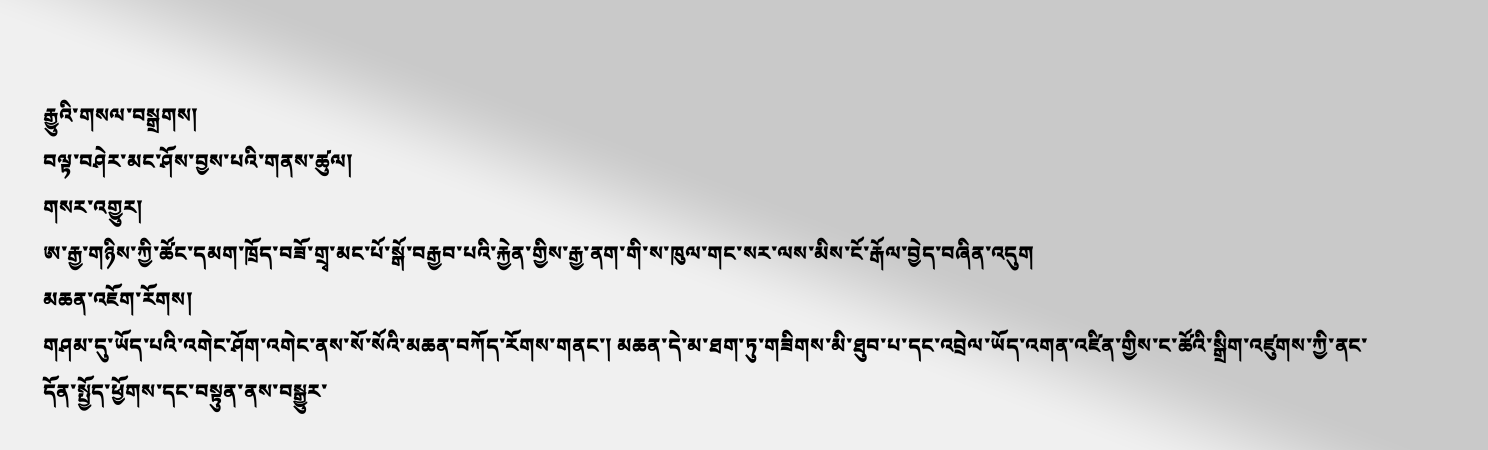རྒྱུའི་གསལ་བསྒྲགས།
བལྟ་བཤེར་མང་ཤོས་བྱས་པའི་གནས་ཚུལ།
གསར་འགྱུར།
ཨ་རྒྱ་གཉིས་ཀྱི་ཚོང་དམག་ཁྲོད་བཟོ་གྲྭ་མང་པོ་སྒོ་བརྒྱབ་པའི་རྐྱེན་གྱིས་རྒྱ་ནག་གི་ས་ཁུལ་གང་སར་ལས་མིས་ངོ་རྒོལ་བྱེད་བཞིན་འདུག
མཆན་འཇོག་རོགས།
གཤམ་དུ་ཡོད་པའི་འགེང་ཤོག་འགེང་ནས་སོ་སོའི་མཆན་བཀོད་རོགས་གནང་། མཆན་དེ་མ་ཐག་ཏུ་གཟིགས་མི་ཐུབ་པ་དང་འབྲེལ་ཡོད་འགན་འཛིན་གྱིས་ང་ཚོའི་སྒྲིག་འཛུགས་ཀྱི་ནང་དོན་སྤྱོད་ཕྱོགས་དང་བསྟུན་ནས་བསྒྱུར་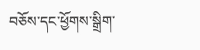བཅོས་དང་ཕྱོགས་སྒྲིག་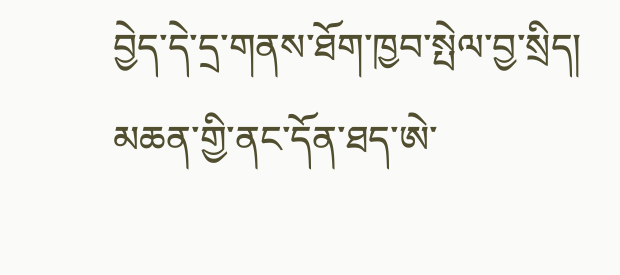བྱེད་དེ་དྲ་གནས་ཐོག་ཁྱབ་སྤེལ་བྱ་སྲིད། མཆན་གྱི་ནང་དོན་ཐད་ཨེ་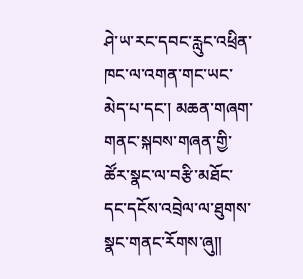ཤེ་ཡ་རང་དབང་རླུང་འཕྲིན་ཁང་ལ་འགན་གང་ཡང་མེད་པ་དང་། མཆན་གཞག་གནང་སྐབས་གཞན་གྱི་ཚོར་སྣང་ལ་བརྩི་མཐོང་དང་དངོས་འབྲེལ་ལ་ཐུགས་སྣང་གནང་རོགས་ཞུ༎